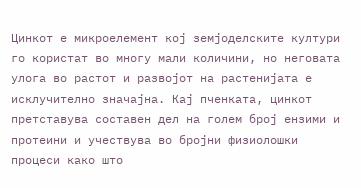Цинкот е микроелемент кој земјоделските култури го користат во многу мали количини, но неговата улога во растот и развојот на растенијата е исклучително значајна. Кај пченката, цинкот претставува составен дел на голем број ензими и протеини и учествува во бројни физиолошки процеси како што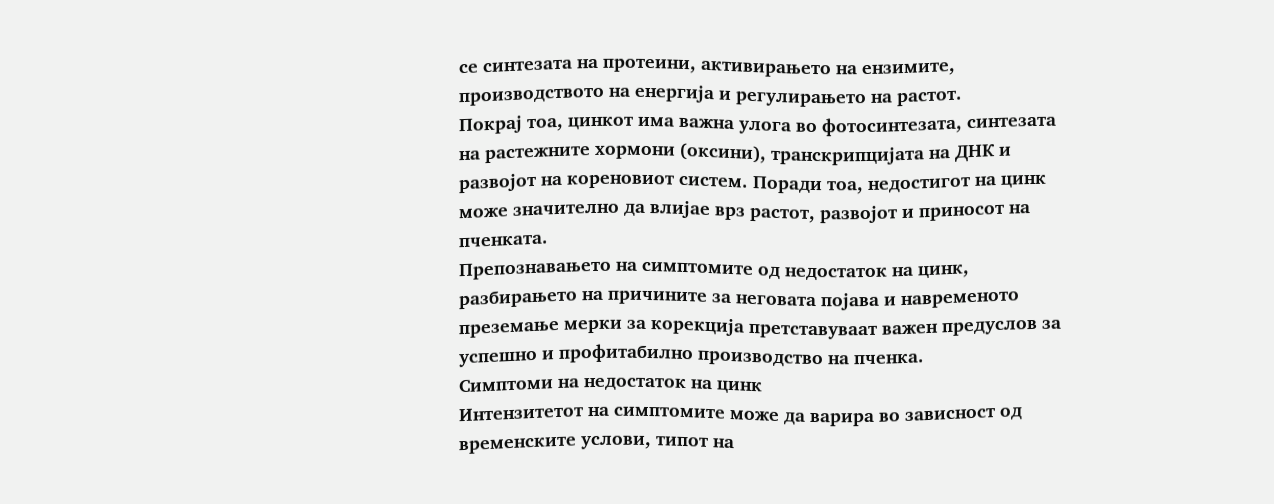се синтезата на протеини, активирањето на ензимите, производството на енергија и регулирањето на растот.
Покрај тоа, цинкот има важна улога во фотосинтезата, синтезата на растежните хормони (оксини), транскрипцијата на ДНК и развојот на кореновиот систем. Поради тоа, недостигот на цинк може значително да влијае врз растот, развојот и приносот на пченката.
Препознавањето на симптомите од недостаток на цинк, разбирањето на причините за неговата појава и навременото преземање мерки за корекција претставуваат важен предуслов за успешно и профитабилно производство на пченка.
Симптоми на недостаток на цинк
Интензитетот на симптомите може да варира во зависност од временските услови, типот на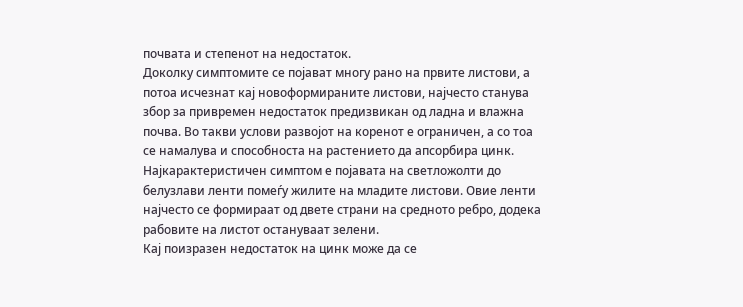почвата и степенот на недостаток.
Доколку симптомите се појават многу рано на првите листови, а потоа исчезнат кај новоформираните листови, најчесто станува збор за привремен недостаток предизвикан од ладна и влажна почва. Во такви услови развојот на коренот е ограничен, а со тоа се намалува и способноста на растението да апсорбира цинк.
Најкарактеристичен симптом е појавата на светложолти до белузлави ленти помеѓу жилите на младите листови. Овие ленти најчесто се формираат од двете страни на средното ребро, додека рабовите на листот остануваат зелени.
Кај поизразен недостаток на цинк може да се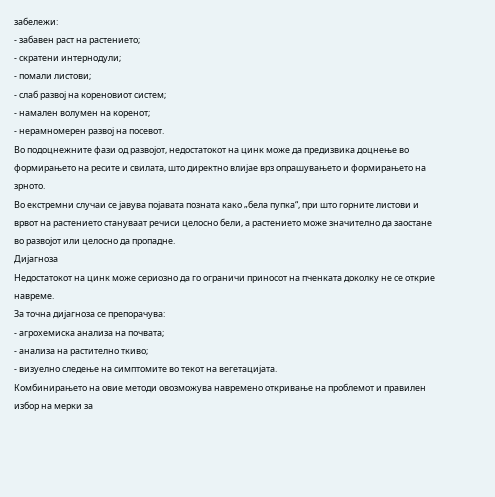забележи:
- забавен раст на растението;
- скратени интернодули;
- помали листови;
- слаб развој на кореновиот систем;
- намален волумен на коренот;
- нерамномерен развој на посевот.
Во подоцнежните фази од развојот, недостатокот на цинк може да предизвика доцнење во формирањето на ресите и свилата, што директно влијае врз опрашувањето и формирањето на зрното.
Во екстремни случаи се јавува појавата позната како „бела пупка“, при што горните листови и врвот на растението стануваат речиси целосно бели, а растението може значително да заостане во развојот или целосно да пропадне.
Дијагноза
Недостатокот на цинк може сериозно да го ограничи приносот на пченката доколку не се открие навреме.
За точна дијагноза се препорачува:
- агрохемиска анализа на почвата;
- анализа на растително ткиво;
- визуелно следење на симптомите во текот на вегетацијата.
Комбинирањето на овие методи овозможува навремено откривање на проблемот и правилен избор на мерки за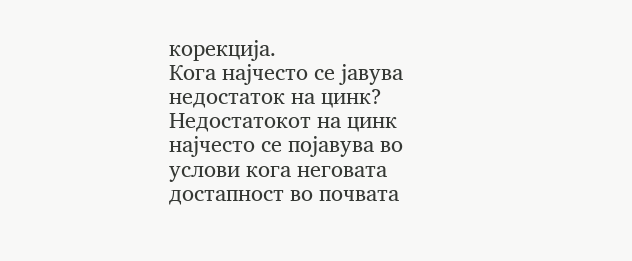корекција.
Кога најчесто се јавува недостаток на цинк?
Недостатокот на цинк најчесто се појавува во услови кога неговата достапност во почвата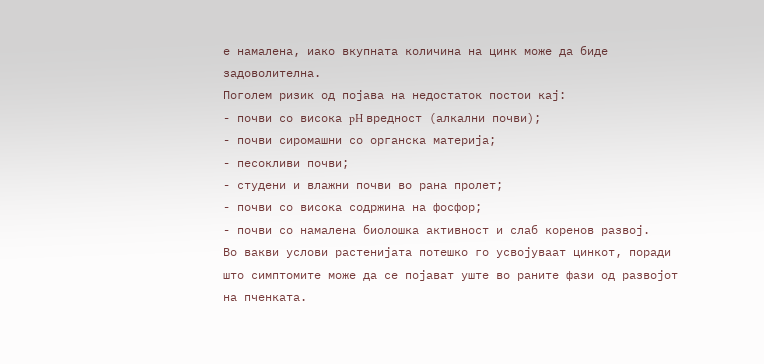е намалена, иако вкупната количина на цинк може да биде задоволителна.
Поголем ризик од појава на недостаток постои кај:
- почви со висока pH вредност (алкални почви);
- почви сиромашни со органска материја;
- песокливи почви;
- студени и влажни почви во рана пролет;
- почви со висока содржина на фосфор;
- почви со намалена биолошка активност и слаб коренов развој.
Во вакви услови растенијата потешко го усвојуваат цинкот, поради што симптомите може да се појават уште во раните фази од развојот на пченката.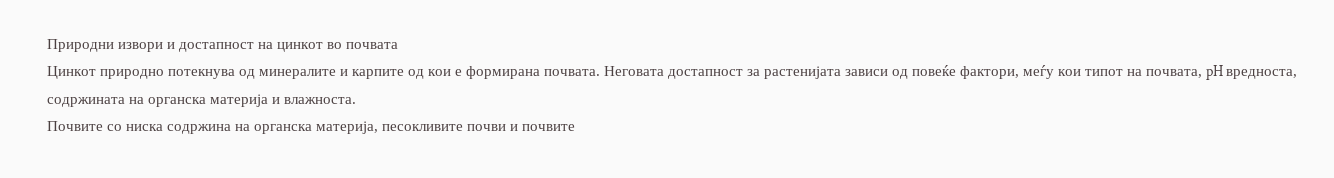Природни извори и достапност на цинкот во почвата
Цинкот природно потекнува од минералите и карпите од кои е формирана почвата. Неговата достапност за растенијата зависи од повеќе фактори, меѓу кои типот на почвата, pH вредноста, содржината на органска материја и влажноста.
Почвите со ниска содржина на органска материја, песокливите почви и почвите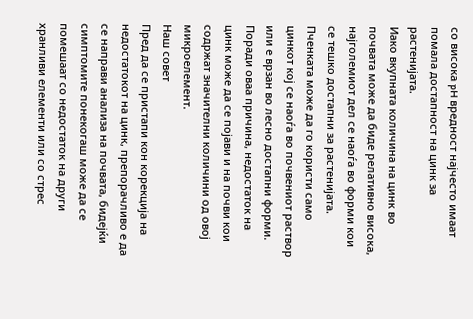со висока pH вредност најчесто имаат помала достапност на цинк за растенијата.
Иако вкупната количина на цинк во почвата може да биде релативно висока, најголемиот дел се наоѓа во форми кои се тешко достапни за растенијата. Пченката може да го користи само цинкот кој се наоѓа во почвениот раствор или е врзан во лесно достапни форми.
Поради оваа причина, недостаток на цинк може да се појави и на почви кои содржат значителни количини од овој микроелемент.
Наш совет
Пред да се пристапи кон корекција на недостатокот на цинк, препорачливо е да се направи анализа на почвата, бидејќи симптомите понекогаш може да се помешаат со недостаток на други хранливи елементи или со стрес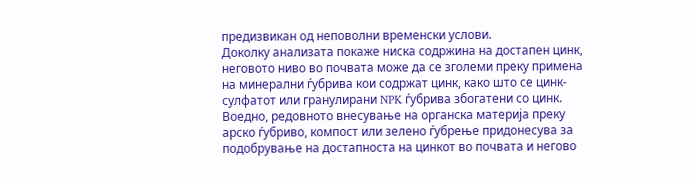предизвикан од неповолни временски услови.
Доколку анализата покаже ниска содржина на достапен цинк, неговото ниво во почвата може да се зголеми преку примена на минерални ѓубрива кои содржат цинк, како што се цинк-сулфатот или гранулирани NPK ѓубрива збогатени со цинк. Воедно, редовното внесување на органска материја преку арско ѓубриво, компост или зелено ѓубрење придонесува за подобрување на достапноста на цинкот во почвата и негово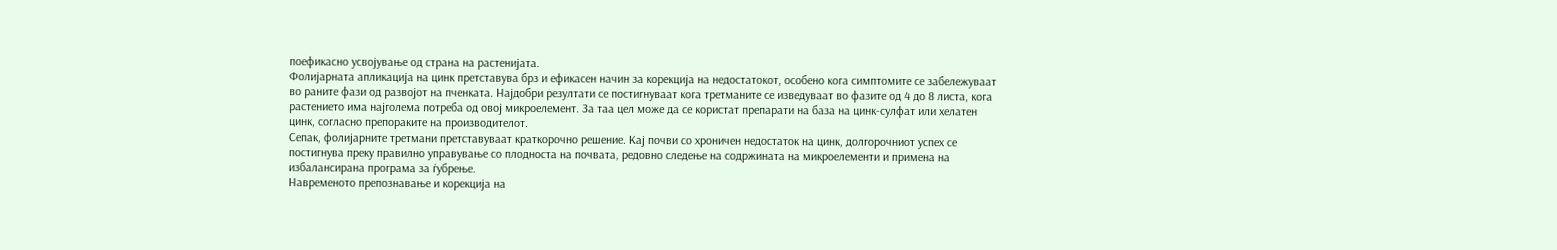поефикасно усвојување од страна на растенијата.
Фолијарната апликација на цинк претставува брз и ефикасен начин за корекција на недостатокот, особено кога симптомите се забележуваат во раните фази од развојот на пченката. Најдобри резултати се постигнуваат кога третманите се изведуваат во фазите од 4 до 8 листа, кога растението има најголема потреба од овој микроелемент. За таа цел може да се користат препарати на база на цинк-сулфат или хелатен цинк, согласно препораките на производителот.
Сепак, фолијарните третмани претставуваат краткорочно решение. Кај почви со хроничен недостаток на цинк, долгорочниот успех се постигнува преку правилно управување со плодноста на почвата, редовно следење на содржината на микроелементи и примена на избалансирана програма за ѓубрење.
Навременото препознавање и корекција на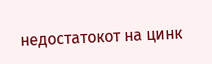недостатокот на цинк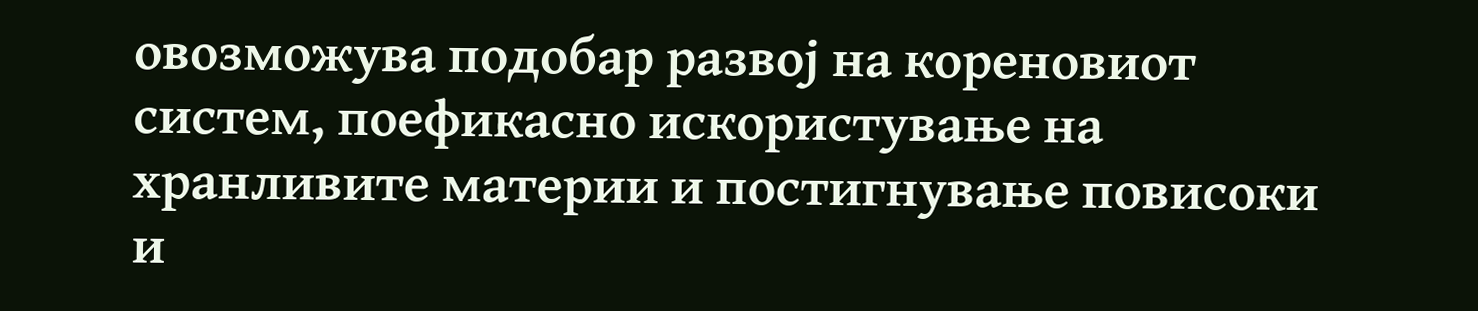овозможува подобар развој на кореновиот систем, поефикасно искористување на хранливите материи и постигнување повисоки и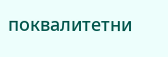поквалитетни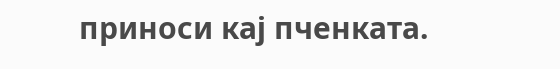приноси кај пченката.